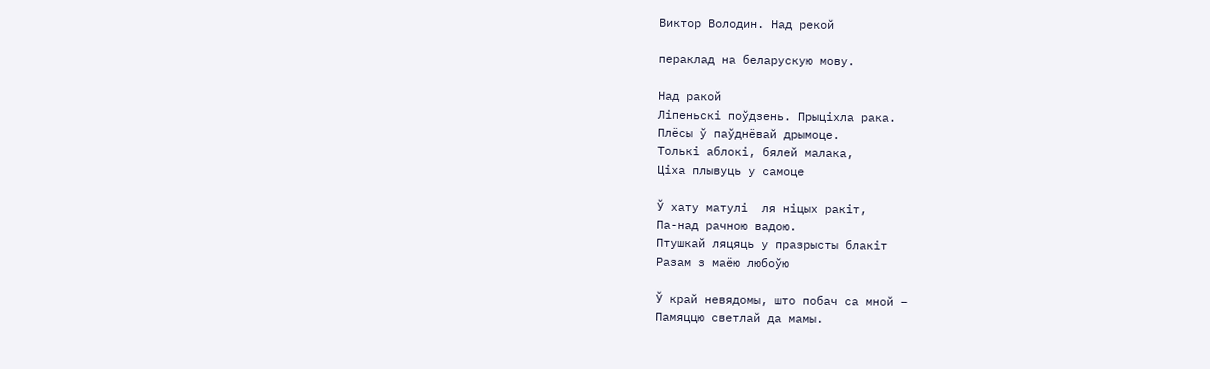Виктор Володин. Над рекой

пераклад на беларускую мову.

Над ракой
Ліпеньскі поўдзень. Прыціхла рака.
Плёсы ў паўднёвай дрымоце.
Толькі аблокі, бялей малака,
Ціха плывуць у самоце

Ў хату матулі  ля ніцых ракіт,
Па-над рачною вадою.
Птушкай ляцяць у празрысты блакіт
Разам з маёю любоўю

Ў край невядомы, што побач са мной –
Памяццю светлай да мамы.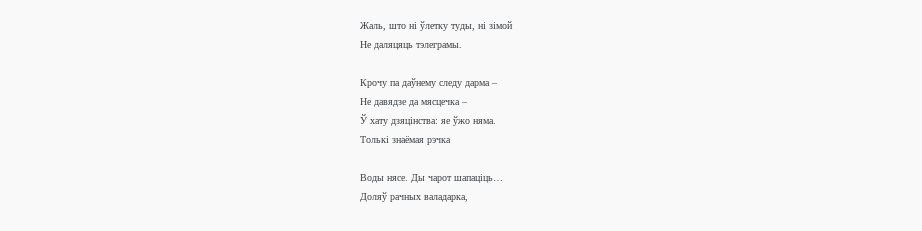Жаль, што ні ўлетку туды, ні зімой
Не даляцяць тэлеграмы.

Крочу па даўнему следу дарма –
Не давядзе да мясцечка –
Ў хату дзяцінства: яе ўжо няма.
Толькі знаёмая рэчка

Воды нясе. Ды чарот шапаціць…
Доляў рачных валадарка,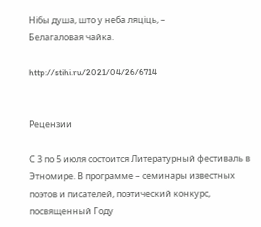Нібы душа, што у неба ляціць, –
Белагаловая чайка.

http://stihi.ru/2021/04/26/6714


Рецензии

С 3 по 5 июля состоится Литературный фестиваль в Этномире. В программе – семинары известных поэтов и писателей, поэтический конкурс, посвященный Году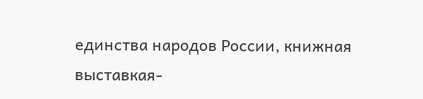единства народов России, книжная выставкая-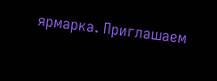ярмарка. Приглашаем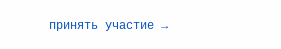принять участие →